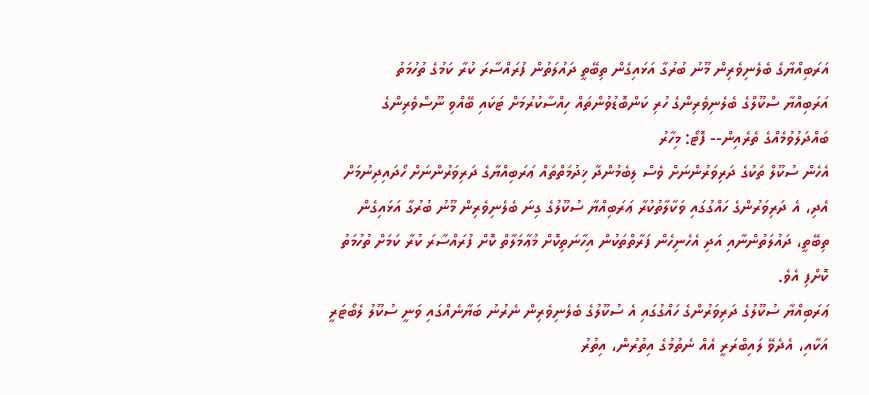އަރަބިއްޔާގެ ބެލެނިވެރިން މޫނު ބުރުގާ އަޅައިގެން ތިބޭތީ ދައުލަތުން ފުރައްސާރަ ކުރާ ކަމުގެ ތުހުމަތު
އަރަބިއްޔާ ސްކޫލްގެ ބެލެނިވެރިންގެ ހުރި ކަންބޮޑުވުންތައް ހިއްސާކުރުމަށް ޓަކައި ބޭއްވި ނޫސްވެރިންގެ ބައްދަލުވުމެއްގެ ތެރެއިން-- ފޮޓޯ: މިހާރު
އެހެން ސުކޫލް ތަކުގެ ދަރިވަރުންނަށް ވެސް ލިބެމުންދާ ޚިދުމަތްތައް ޢަރަބިއްޔާގެ ދަރިވަރުންނަށް ހޯދައިދިނުމަށް އެދި، އެ ދަރިވަރުންގެ ހައްގުގައި ވަކާލާތުކުރާ ޢަރަބިއްޔާ ސުކޫލުގެ ގިނަ ބެލެނިވެރިން މޫނު ބުރުގާ އަޅައިގެން ތިބޭތީ، ދައުލަތުންނާއި އަދި އެހެނިހެން ފަރާތްތަކުން އިހާނަތިކޮށް މުޢާމަލާތް ކޮށް ފުރައްސާރަ ކުރާ ކަމަށް ތުހުމަތު ކޮށްފި އެވެ.
ޢަރަބިއްޔާ ސުކޫލުގެ ދަރިވަރުންގެ ހައްގުގައި އެ ސުކޫލުގެ ބެލެނިވެރިން ނެރުނު ބަޔާނެއްގައި ވަނީ ސުކޫލު ލެބޯޓަރީ އަކާއި، އެދެވޭ ލައިބްރަރީ އެއް ނެތުމުގެ އިތުރުން، އިތުރު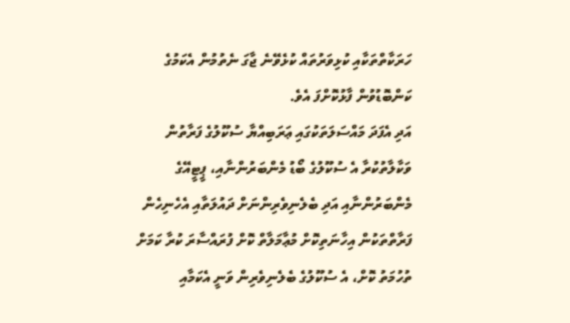ހަރަކާތްތަކާއި ކުޅިވަރުތައް ކުޅެވޭނެ ޖާގަ ނެތުމުން އެކަމުގެ ކަންބޮޑުވުން ފާޅުކޮށްފަ އެވެ.
އަދި އެފަދަ މައްސަލަތަކުގައި ޢަރަބިއްޔާ ސުކޫލުގެ ފަރާތުން ވަކާލާތުކުރާ އެ ސުކޫލުގެ ބޯޑު މެންބަރުންނާއި، ޕީޓީއޭގެ މެންބަރުންނާއި އަދި ބެލެނިވެރިންނަށް ދައުލަތާއި އެހެނިހެން ފަރާތްތަކުން އިހާނަތިކޮށް މުޢާމަލާތް ކޮށް ފުރައްސާރަ ކުރާ ކަމަށް ތުހުމަތު ކޮށް، އެ ސުކޫލުގެ ބެލެނިވެރިން ވަނީ އެކަމާއި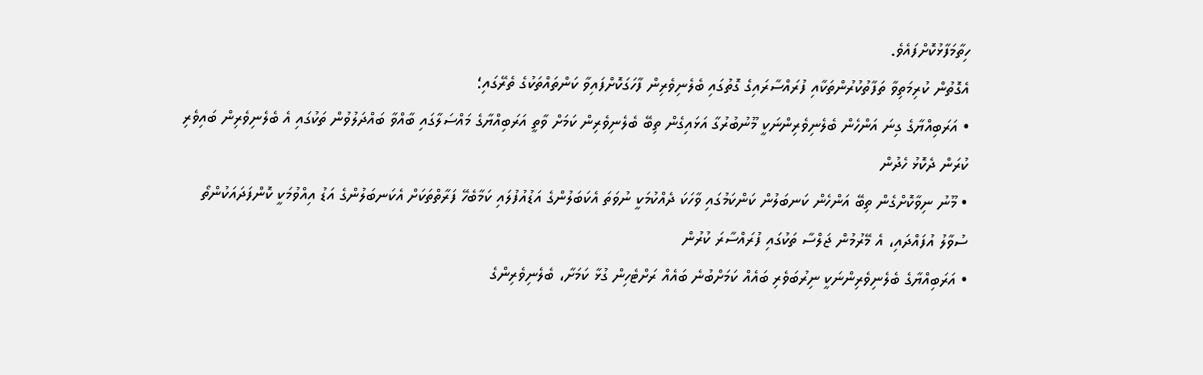ހިތާމަފާޅުކޮށްފައެވެ.
އެގޮތުން ކުރިމަތިވާ ތަފާތުކުރުންތަކާއި ފުރައްސާރައިގެ ގޮތުގައި ބެލެނިވެރިން ފާހަގަކޮށްފައިވާ ކަންތައްތަކުގެ ތެރޭގައި؛
• އަރަބިއްޔާގެ ގިނަ އަންހެން ބެލެނިވެރިންނަކީ މޫނުބުރުގާ އަޅައިގެން ތިބޭ ބެލެނިވެރިން ކަމަށް ވާތީ އަރަބިއްޔާގެ މައްސަލާގައި ބާއްވާ ބައްދަލުވުން ތަކުގައި އެ ބެލެނިވެރިން ބައިވެރި ކުރަން ދެކޮޅު ހެދުން
• މޫނު ނިވާކޮށްގެން ތިބޭ އަންހެން ކަނބަލުން ކަންކަމުގައި ވާހަކަ ދެއްކުމަކީ ނުވަތަ އެކަބަލުންގެ އަޑުއުފުލައި ކަމާބެހޭ ފަރާތްތަކަށް އެކަނބަލުންގެ އަޑު އިއްވުމަކީ ކޮންފަދައަކުންތޯ ސުވާލު އުފައްދައި، އެ މޭރުމުން ޖަލްސާ ތަކުގައި ފުރައްސާރަ ކުރުން
• އަރަބިއްޔާގެ ބެލެނިވެރިންނަކީ ނިރުބަވެރި ބައެއް ކަމަށްބުނެ ބައެއް ރަށްޓެހިން ގުޅާ ކަމަށާ، ބެލެނިވެރިންގެ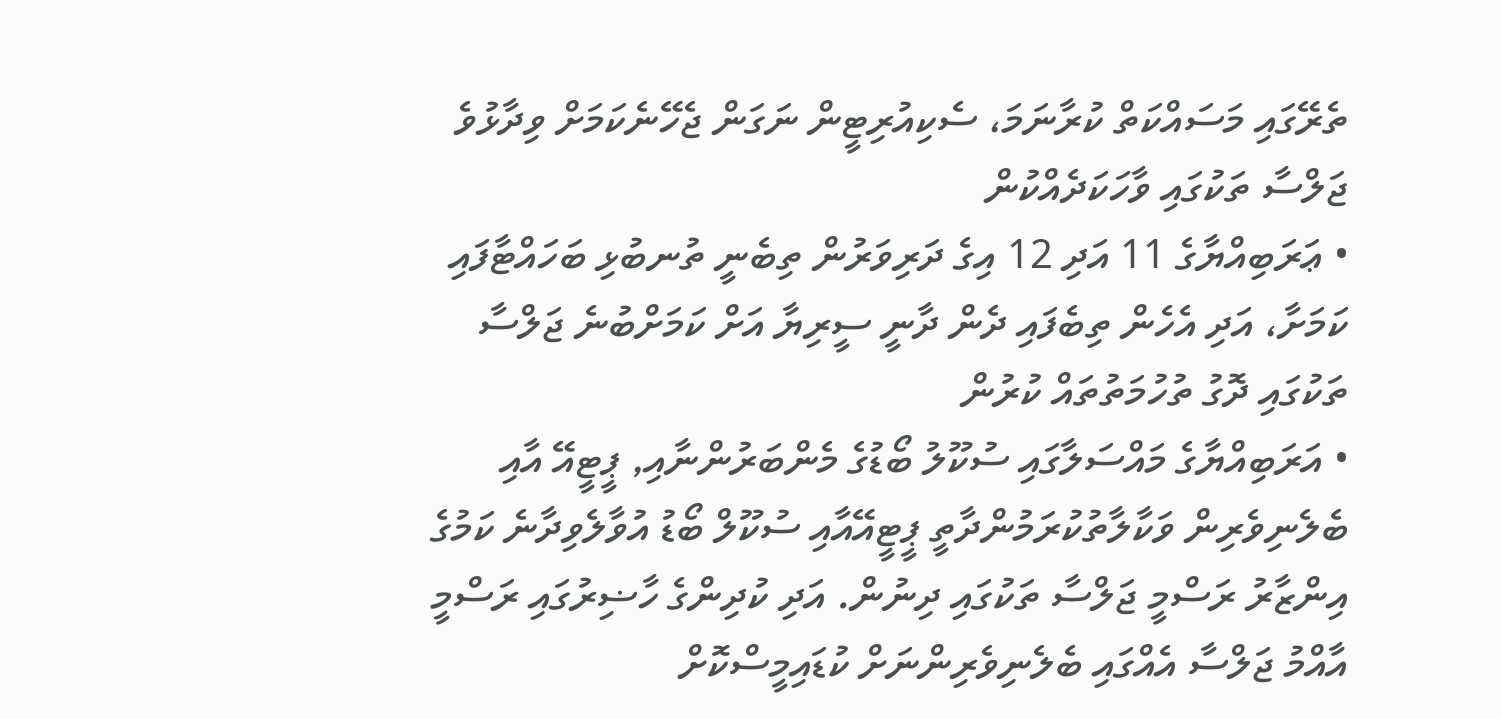ތެރޭގައި މަސައްކަތް ކުރާނަމަ، ސެކިއުރިޓީން ނަގަން ޖެހޭނެކަމަށް ވިދާޅުވެ ޖަލްސާ ތަކުގައި ވާހަކަދެއްކުން
• ޢަރަބިއްޔާގެ 11 އަދި 12 އިގެ ދަރިވަރުން ތިބެނީ ތުނބުޅި ބަހައްޓާފައި ކަމަށާ، އަދި އެހެން ތިބެފައި ދެން ދާނީ ސީރިޔާ އަށް ކަމަށްބުނެ ޖަލްސާ ތަކުގައި ދޮގު ތުހުމަތުތައް ކުރުން
• އަރަބިއްޔާގެ މައްސަލާގައި ސުކޫލު ބޯޑުގެ މެންބަރުންނާއި, ޕީޓީއޭ އާއި ބެލެނިވެރިން ވަކާލާތުކުރަމުންދާތީ ޕީޓީއޭއާއި ސުކޫލް ބޯޑު އުވާލެވިދާނެ ކަމުގެ އިންޒާރު ރަސްމީ ޖަލްސާ ތަކުގައި ދިނުން. އަދި ކުދިންގެ ހާޟިރުގައި ރަސްމީ އާއްމު ޖަލްސާ އެއްގައި ބެލެނިވެރިންނަށް ކުޑައިމީސްކޮށް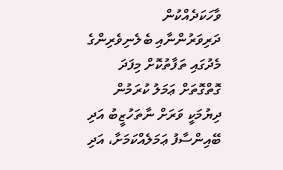ވާހަކަދެއްކުން
ދަރިވަރުންނާއި ބެލެނިވެރިންގެ މެދުގައި ތަފާތުކޮށް މިފަދަ ގޮތްގޮތަށް ޢަމަލު ކުރަމުން ދިޔުމަކީ ވަރަށް ނާތަހުޒީބު އަދި ބޭއިންސާފު ޢަމަލެއްކަމަށާ، އަދި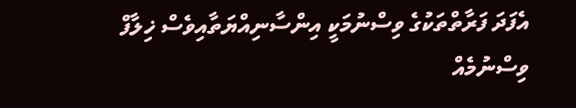އެފަދަ ފަރާތްތަކުގެ ވިސްނުމަކީ އިންސާނިއްޔަތާއިވެސް ޚިލާފް ވިސްނުމެއް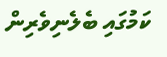ކަމުގައި ބެލެނިވެރިން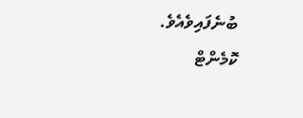ބުނެފައިވެއެވެ.
ކޮމެންޓް